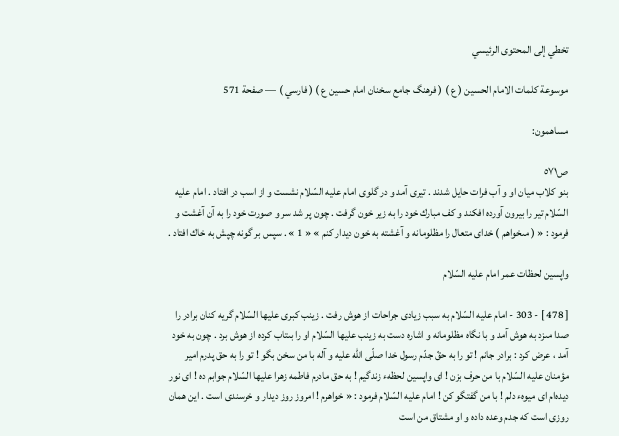تخطي إلى المحتوى الرئيسي

موسوعة كلمات الامام الحسين ( ع ) ( فرهنگ جامع سخنان امام حسين ع ) ( فارسي ) — صفحة 571

مساهمون:

ص٥٧١
بنو كلاب ميان او و آب فرات حايل شدند . تيرى آمد و در گلوى امام عليه السّلام نشست و از اسب در افتاد . امام عليه السّلام تير را بيرون آورده افكند و كف مبارك خود را به زير خون گرفت . چون پر شد سر و صورت خود را به آن آغشت و فرمود : « ( مىخواهم ) خداى متعال را مظلومانه و آغشته به خون ديدار كنم » « 1 » . سپس بر گونه چپش به خاك افتاد .

واپسين لحظات عمر امام عليه السّلام

[ 478 ] - 303 - امام عليه السّلام به سبب زيادى جراحات از هوش رفت . زينب كبرى عليها السّلام گريه كنان برادر را صدا مىزد به هوش آمد و با نگاه مظلومانه و اشاره دست به زينب عليها السّلام او را بىتاب كرده از هوش برد . چون به خود آمد ، عرض كرد : برادر جانم ! تو را به حقّ جدّم رسول خدا صلّى اللّه عليه و آله با من سخن بگو ! تو را به حق پدرم امير مؤمنان عليه السّلام با من حرف بزن ! اى واپسين لحظهء زندگيم ! به حق مادرم فاطمه زهرا عليها السّلام جوابم ده ! اى نور ديده‌ام اى ميوهء دلم ! با من گفتگو كن ! امام عليه السّلام فرمود : « خواهرم ! امروز روز ديدار و خرسندى است . اين همان روزى است كه جدم وعده داده و او مشتاق من است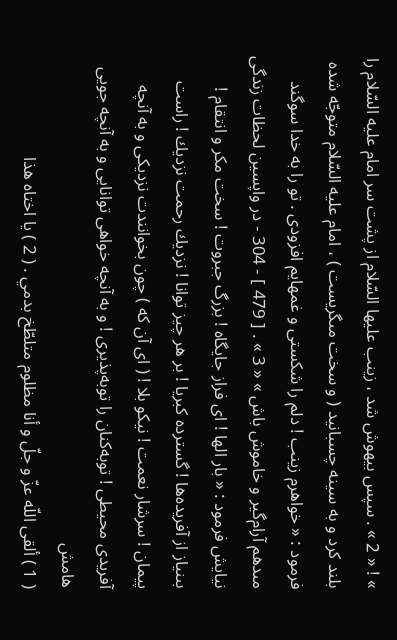» ! « 2 » . سپس بيهوش شد ، زينب عليها السّلام از پشت سر امام عليه السّلام را بلند كرد و به سينه چسبانيد ( و سخت مىگريست ) ، امام عليه السّلام متوجّه شده فرمود : « خواهرم زينب ! دلم را شكستى و غمهايم افزودى . تو را به خدا سوگند مىدهم آرام‌گير و خاموش باش » « 3 » . [ 479 ] - 304 - در واپسين لحظات زندگى نيايش فرمود : « بار الها ! اى فراز جايگاه ! بزرگ جبروت ! سخت مكر و انتقام ! بىنياز از آفريده‌ها ! گسترده كبريا ! بر هر چيز توانا ! نزديك رحمت نزديك ! راست پيمان ! سرشار نعمت ! نيكو بلا ! ( اى آن كه ) چون بخوانندت نزديكى و به آنچه آفريدى محيطى ! توبه‌كنان را توبه‌پذيرى ! و به آنچه خواهى توانايى و به آنچه جويى
هامش
( 1 ) ألقى اللّه عزّ و جلّ و أنا مظلوم متلطّخ بدمي . ( 2 ) يا اختاه هذا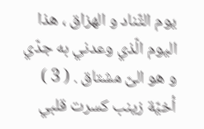يوم التّناد و الهزاق ، هذا اليوم الّذي وعدني به جدّي و هو الىّ مشتاق . ( 3 ) أخيّة زينب كسرت قلبي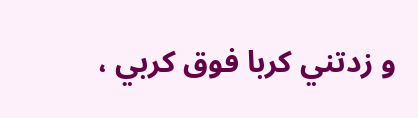و زدتني كربا فوق كربي ،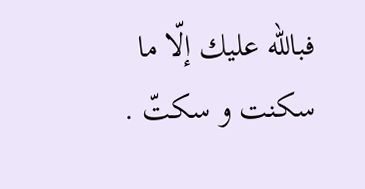فباللّه عليك إلّا ما سكنت و سكتّ .